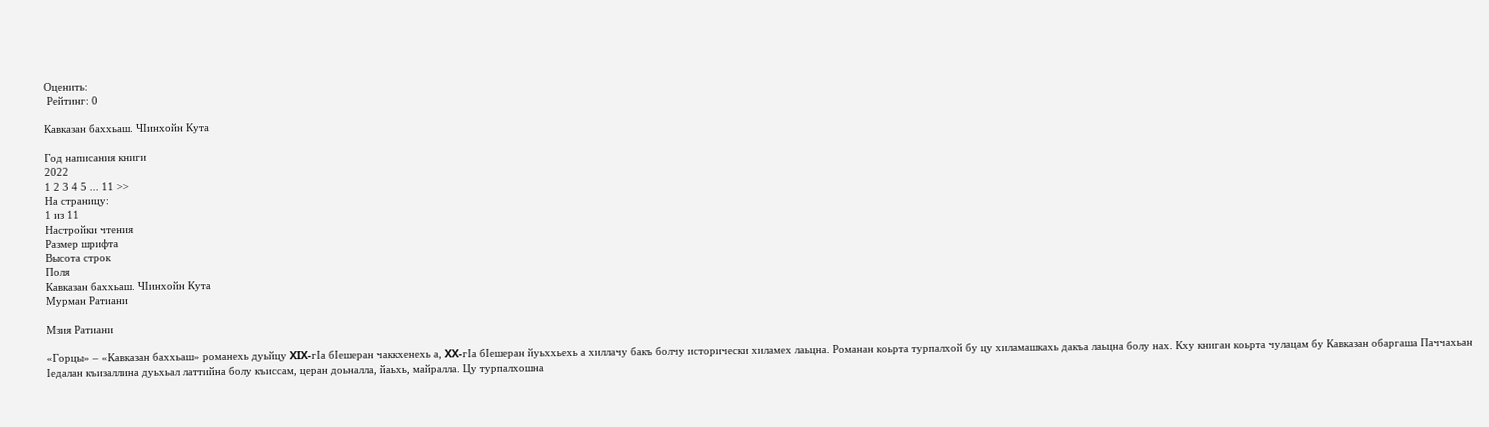Оценить:
 Рейтинг: 0

Кавказан баххьаш. ЧIинхойн Кута

Год написания книги
2022
1 2 3 4 5 ... 11 >>
На страницу:
1 из 11
Настройки чтения
Размер шрифта
Высота строк
Поля
Кавказан баххьаш. ЧIинхойн Кута
Мурман Ратиани

Мзия Ратиани

«Горцы» – «Кавказан баххьаш» романехь дуьйцу XIX-гIа бIешеран чаккхенехь а, XX-гIа бIешеран йуьххьехь а хиллачу бакъ болчу исторически хиламех лаьцна. Романан коьрта турпалхой бу цу хиламашкахь дакъа лаьцна болу нах. Кху книган коьрта чулацам бу Кавказан обаргаша Паччахьан Iедалан къизаллина дуьхьал латтийна болу къиссам, церан доьналла, йаьхь, майралла. Цу турпалхошна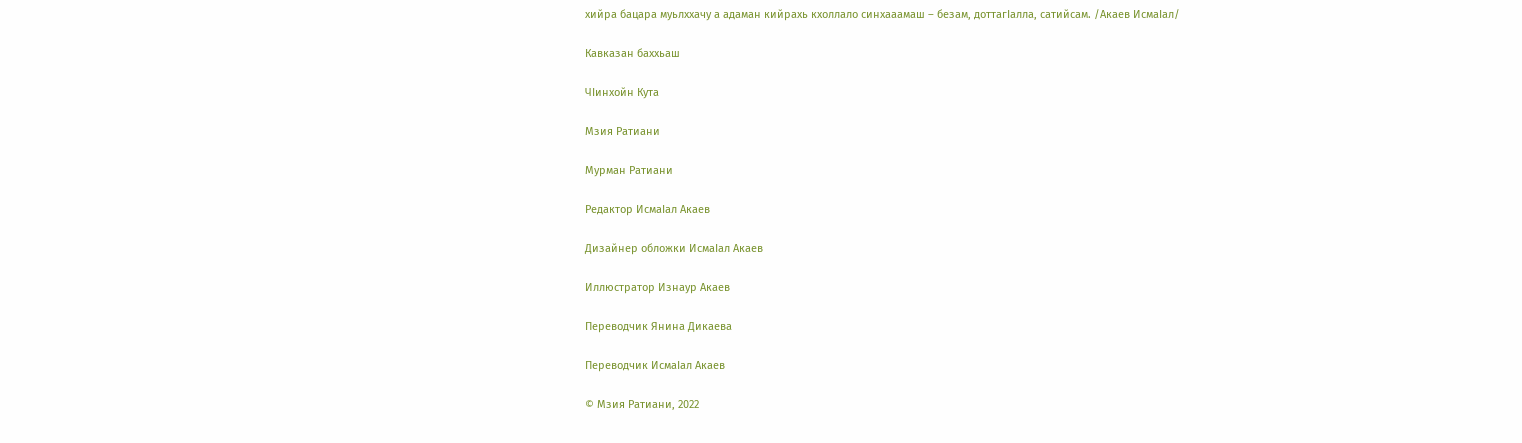хийра бацара муьлххачу а адаман кийрахь кхоллало синхааамаш – безам, доттагIалла, сатийсам. /Акаев ИсмаIал/

Кавказан баххьаш

ЧIинхойн Кута

Мзия Ратиани

Мурман Ратиани

Редактор ИсмаIал Акаев

Дизайнер обложки ИсмаIал Акаев

Иллюстратор Изнаур Акаев

Переводчик Янина Дикаева

Переводчик ИсмаIал Акаев

© Мзия Ратиани, 2022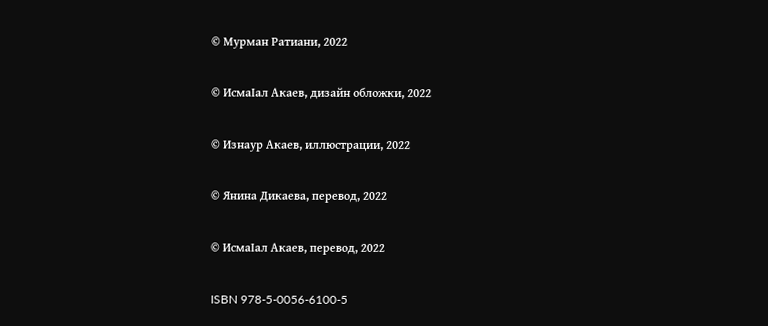© Мурман Ратиани, 2022

© ИсмаIал Акаев, дизайн обложки, 2022

© Изнаур Акаев, иллюстрации, 2022

© Янина Дикаева, перевод, 2022

© ИсмаIал Акаев, перевод, 2022

ISBN 978-5-0056-6100-5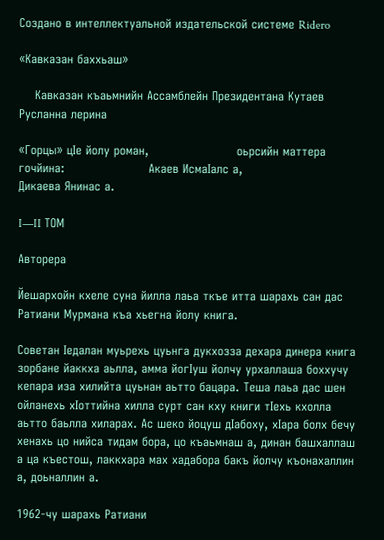Создано в интеллектуальной издательской системе Ridero

«Кавказан баххьаш»

    Кавказан къаьмнийн Ассамблейн Президентана Кутаев Русланна лерина

«Горцы» цIе йолу роман,                      оьрсийн маттера гочйина:                     Акаев ИсмаIалс а,                               Дикаева Янинас а.

I—II ТОМ

Авторера

Йешархойн кхеле суна йилла лаьа ткъе итта шарахь сан дас Ратиани Мурмана къа хьегна йолу книга.

Советан Iедалан муьрехь цуьнга дукхозза дехара динера книга зорбане йаккха аьлла, амма йогIуш йолчу урхаллаша боххучу кепара иза хилийта цуьнан аьтто бацара. Теша лаьа дас шен ойланехь хIоттийна хилла сурт сан кху книги тIехь кхолла аьтто баьлла хиларах. Ас шеко йоцуш дIабоху, хIара болх бечу хенахь цо нийса тидам бора, цо къаьмнаш а, динан башхаллаш а ца къестош, лаккхара мах хадабора бакъ йолчу къонахаллин а, доьналлин а.

1962-чу шарахь Ратиани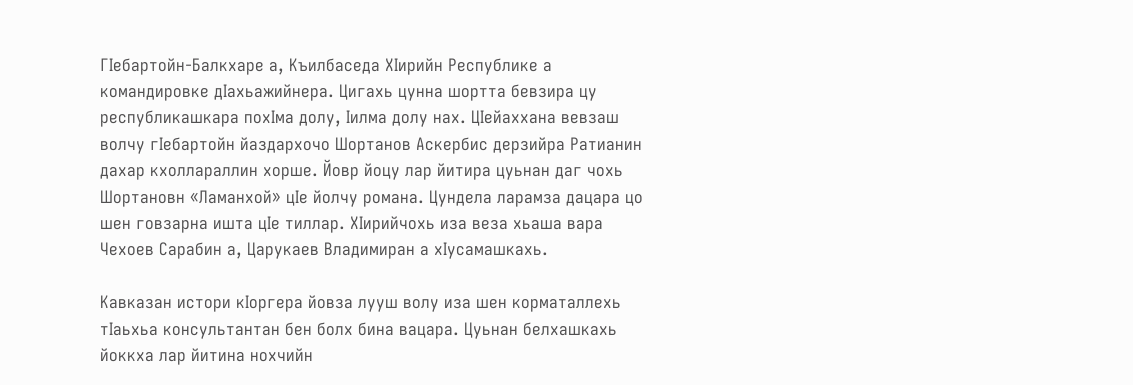ГIебартойн-Балкхаре а, Къилбаседа ХIирийн Республике а командировке дIахьажийнера. Цигахь цунна шортта бевзира цу республикашкара похIма долу, Iилма долу нах. ЦIейаххана вевзаш волчу гIебартойн йаздархочо Шортанов Аскербис дерзийра Ратианин дахар кхоллараллин хорше. Йовр йоцу лар йитира цуьнан даг чохь Шортановн «Ламанхой» цIе йолчу романа. Цундела ларамза дацара цо шен говзарна ишта цIе тиллар. ХIирийчохь иза веза хьаша вара Чехоев Сарабин а, Царукаев Владимиран а хIусамашкахь.

Кавказан истори кIоргера йовза лууш волу иза шен корматаллехь тIаьхьа консультантан бен болх бина вацара. Цуьнан белхашкахь йоккха лар йитина нохчийн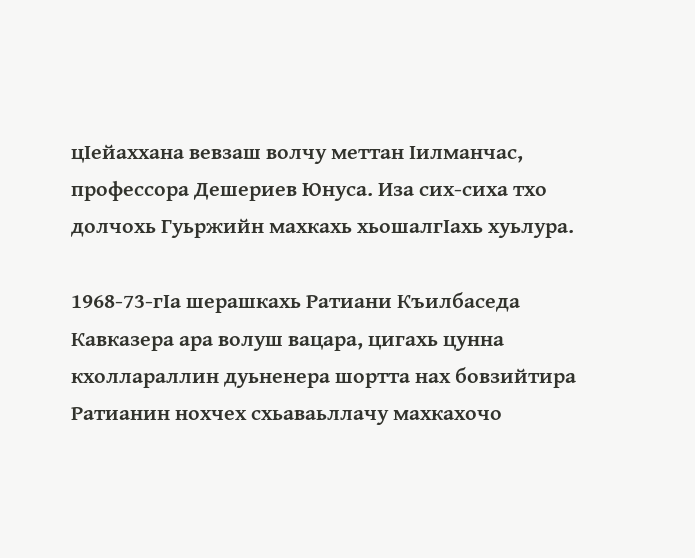цIейаххана вевзаш волчу меттан Iилманчас, профессора Дешериев Юнуса. Иза сих-сиха тхо долчохь Гуьржийн махкахь хьошалгIахь хуьлура.

1968-73-гIа шерашкахь Ратиани Къилбаседа Кавказера ара волуш вацара, цигахь цунна кхоллараллин дуьненера шортта нах бовзийтира Ратианин нохчех схьаваьллачу махкахочо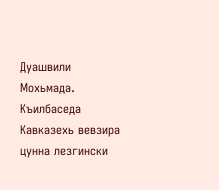Дуашвили Мохьмада. Къилбаседа Кавказехь вевзира цунна лезгински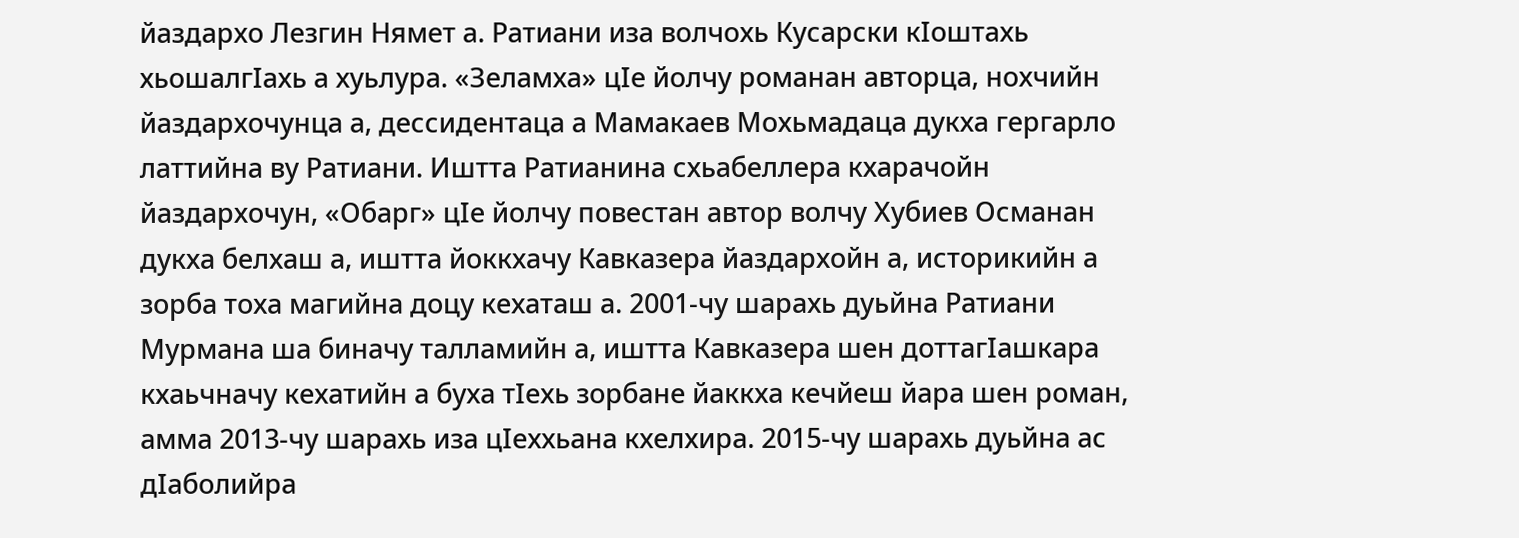йаздархо Лезгин Нямет а. Ратиани иза волчохь Кусарски кIоштахь хьошалгIахь а хуьлура. «Зеламха» цIе йолчу романан авторца, нохчийн йаздархочунца а, дессидентаца а Мамакаев Мохьмадаца дукха гергарло латтийна ву Ратиани. Иштта Ратианина схьабеллера кхарачойн йаздархочун, «Обарг» цIе йолчу повестан автор волчу Хубиев Османан дукха белхаш а, иштта йоккхачу Кавказера йаздархойн а, историкийн а зорба тоха магийна доцу кехаташ а. 2001-чу шарахь дуьйна Ратиани Мурмана ша биначу талламийн а, иштта Кавказера шен доттагIашкара кхаьчначу кехатийн а буха тIехь зорбане йаккха кечйеш йара шен роман, амма 2013-чу шарахь иза цIеххьана кхелхира. 2015-чу шарахь дуьйна ас дIаболийра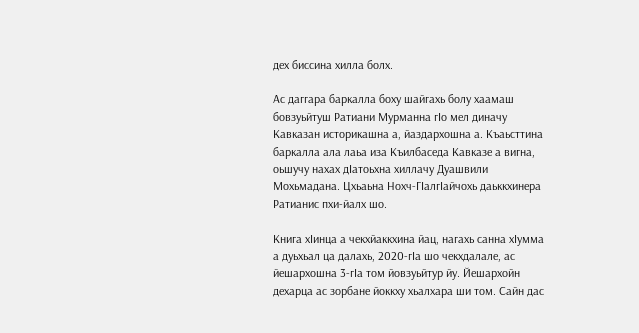дех биссина хилла болх.

Ас даггара баркалла боху шайгахь болу хаамаш бовзуьйтуш Ратиани Мурманна гIо мел диначу Кавказан историкашна а, йаздархошна а. Къаьсттина баркалла ала лаьа иза Къилбаседа Кавказе а вигна, оьшучу нахах дIатоьхна хиллачу Дуашвили Мохьмадана. Цхьаьна Нохч-ГIалгIайчохь даьккхинера Ратианис пхи-йалх шо.

Книга хIинца а чекхйаккхина йац, нагахь санна хIумма а дуьхьал ца далахь, 2020-гIа шо чекхдалале, ас йешархошна 3-гIа том йовзуьйтур йу. Йешархойн дехарца ас зорбане йоккху хьалхара ши том. Сайн дас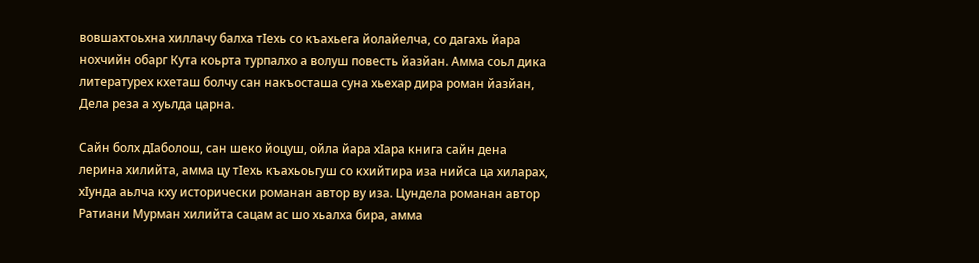вовшахтоьхна хиллачу балха тIехь со къахьега йолайелча, со дагахь йара нохчийн обарг Кута коьрта турпалхо а волуш повесть йазйан. Амма соьл дика литературех кхеташ болчу сан накъосташа суна хьехар дира роман йазйан, Дела реза а хуьлда царна.

Сайн болх дIаболош, сан шеко йоцуш, ойла йара хIара книга сайн дена лерина хилийта, амма цу тIехь къахьоьгуш со кхийтира иза нийса ца хиларах, хIунда аьлча кху исторически романан автор ву иза. Цундела романан автор Ратиани Мурман хилийта сацам ас шо хьалха бира, амма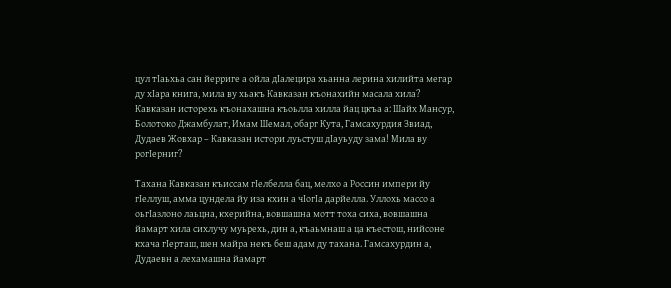цул тIаьхьа сан йерриге а ойла дIалецира хьанна лерина хилийта мегар ду хIара книга, мила ву хьакъ Кавказан къонахийн масала хила? Кавказан исторехь къонахашна къоьлла хилла йац цкъа а: Шайх Мансур, Болотоко Джамбулат, Имам Шемал, обарг Кута, Гамсахурдия Звиад, Дудаев Жовхар – Кавказан истори луьстуш дIауьуду зама! Мила ву рогIерниг?

Тахана Кавказан къиссам гIелбелла бац, мелхо а Россин импери йу гIеллуш, амма цундела йу иза кхин а чIогIа дарйелла. Уллохь массо а оьгIазлоно лаьцна, кхерийна, вовшашна мотт тоха сиха, вовшашна йамарт хила сихлучу муьрехь, дин а, къаьмнаш а ца къестош, нийсоне кхача гIерташ, шен майра некъ беш адам ду тахана. Гамсахурдин а, Дудаевн а лехамашна йамарт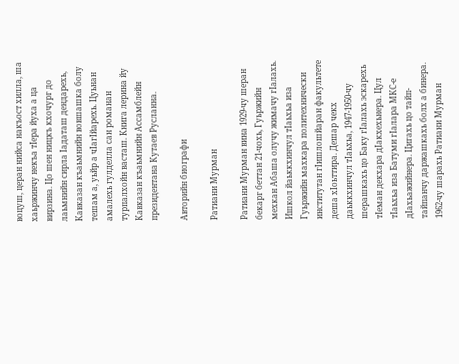воцуш, церан нийса накъост хилла, ша хаьржинчу некъа тIера йуха а ца вирзина. Цо шен ницкъ кхочург до лаьмнийн сирла Iадаташ дендарехь, Кавказан къаьмнийн вовшашка болу тешам а, уьйр а чIагIйарехь. Цуьнан амалехь гулделла сан романан турпалхойн васташ. Книга лерина йу Кавказан къаьмнийн Ассамблейн президентана Кутаев Русланна.

Авторийн биографи

Ратиани Мурман

Ратиани Мурман вина 1929-чу шеран бекарг беттан 21-чохь, Гуьржийн мехкан Абаша олучу жимачу гIалахь. Ишкол йаьккхинчул тIаьхьа иза Гуьржийн махкара политехнически институтан гIишлошйаран факультете деша хIоьттира. Дешар чекх даьккхинчул тIаьхьа, 1947-1950-чу шерашкахь цо Баку гIалахь эскарехь тIеман декхара дIакхехьнера. Цул тIаьхьа иза Батуми гIалара МКС-е дIахьажийнера. Цигахь цо тайп-тайпанчу даржашкахь болх а бинера. 1962-чу шарахь Ратиани Мурман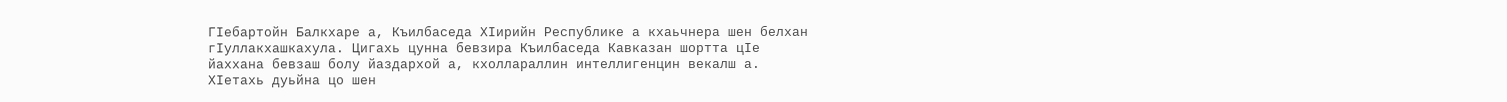ГIебартойн Балкхаре а, Къилбаседа ХIирийн Республике а кхаьчнера шен белхан гIуллакхашкахула. Цигахь цунна бевзира Къилбаседа Кавказан шортта цIе йаххана бевзаш болу йаздархой а, кхоллараллин интеллигенцин векалш а. ХIетахь дуьйна цо шен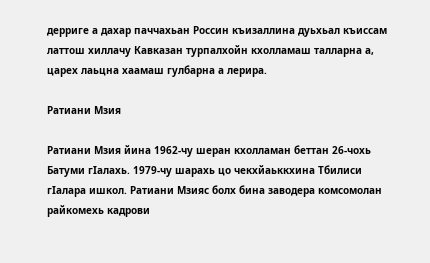дерриге а дахар паччахьан Россин къизаллина дуьхьал къиссам латтош хиллачу Кавказан турпалхойн кхолламаш талларна а, царех лаьцна хаамаш гулбарна а лерира.

Ратиани Мзия

Ратиани Мзия йина 1962-чу шеран кхолламан беттан 26-чохь Батуми гIалахь. 1979-чу шарахь цо чекхйаьккхина Тбилиси гIалара ишкол. Ратиани Мзияс болх бина заводера комсомолан райкомехь кадрови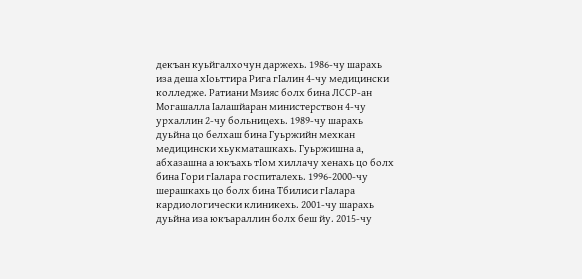декъан куьйгалхочун даржехь. 1986-чу шарахь иза деша хIоьттира Рига гIалин 4-чу медицински колледже. Ратиани Мзияс болх бина ЛССР-ан Могашалла Iалашйаран министерствон 4-чу урхаллин 2-чу больницехь. 1989-чу шарахь дуьйна цо белхаш бина Гуьржийн мехкан медицински хьукматашкахь. Гуьржишна а, абхазашна а юкъахь тIом хиллачу хенахь цо болх бина Гори гIалара госпиталехь. 1996-2000-чу шерашкахь цо болх бина Тбилиси гIалара кардиологически клиникехь. 2001-чу шарахь дуьйна иза юкъараллин болх беш йу. 2015-чу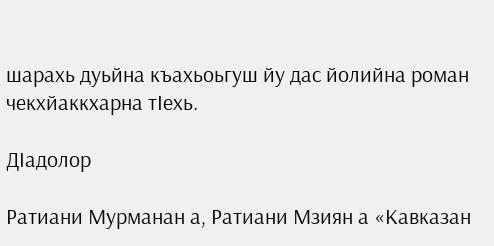шарахь дуьйна къахьоьгуш йу дас йолийна роман чекхйаккхарна тIехь.

ДIадолор

Ратиани Мурманан а, Ратиани Мзиян а «Кавказан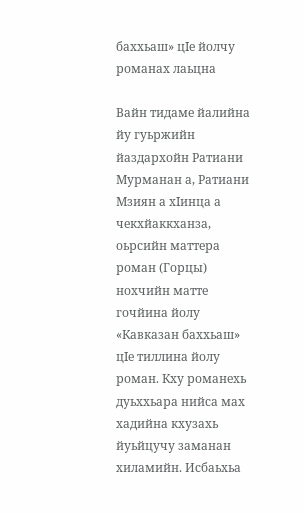баххьаш» цIе йолчу романах лаьцна

Вайн тидаме йалийна йу гуьржийн йаздархойн Ратиани Мурманан а, Ратиани Мзиян а хIинца а чекхйаккханза, оьрсийн маттера роман (Горцы) нохчийн матте гочйина йолу «Кавказан баххьаш» цIе тиллина йолу роман. Кху романехь дуьххьара нийса мах хадийна кхузахь йуьйцучу заманан хиламийн. Исбаьхьа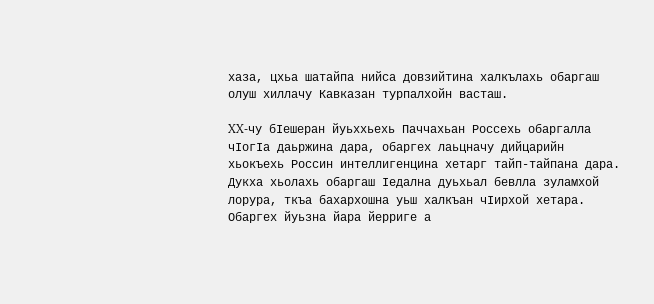хаза, цхьа шатайпа нийса довзийтина халкълахь обаргаш олуш хиллачу Кавказан турпалхойн васташ.

XX-чу бIешеран йуьххьехь Паччахьан Россехь обаргалла чIогIа даьржина дара, обаргех лаьцначу дийцарийн хьокъехь Россин интеллигенцина хетарг тайп-тайпана дара. Дукха хьолахь обаргаш Iедална дуьхьал бевлла зуламхой лорура, ткъа бахархошна уьш халкъан чIирхой хетара. Обаргех йуьзна йара йерриге а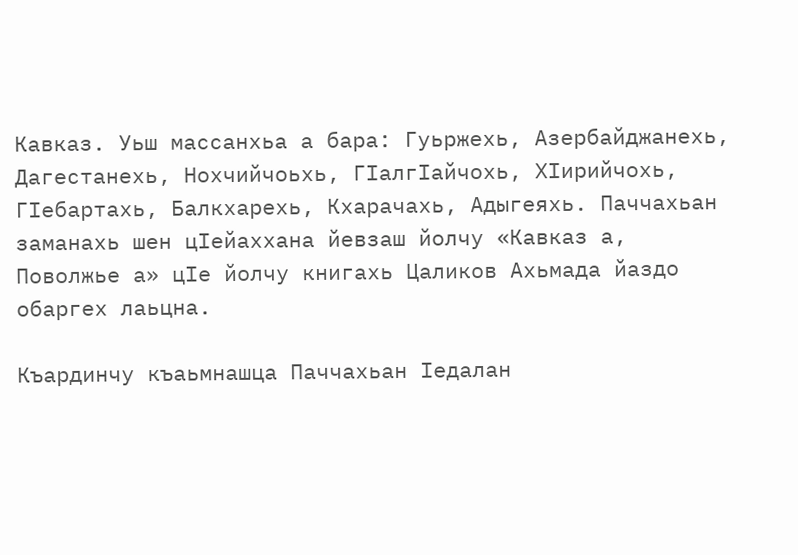Кавказ. Уьш массанхьа а бара: Гуьржехь, Азербайджанехь, Дагестанехь, Нохчийчоьхь, ГIалгIайчохь, ХIирийчохь, ГIебартахь, Балкхарехь, Кхарачахь, Адыгеяхь. Паччахьан заманахь шен цIейаххана йевзаш йолчу «Кавказ а, Поволжье а» цIе йолчу книгахь Цаликов Ахьмада йаздо обаргех лаьцна.

Къардинчу къаьмнашца Паччахьан Iедалан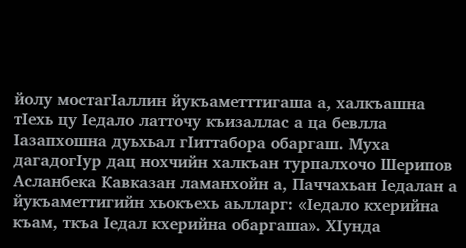йолу мостагIаллин йукъаметттигаша а, халкъашна тIехь цу Iедало латточу къизаллас а ца бевлла Iазапхошна дуьхьал гIиттабора обаргаш. Муха дагадогIур дац нохчийн халкъан турпалхочо Шерипов Асланбека Кавказан ламанхойн а, Паччахьан Iедалан а йукъаметтигийн хьокъехь аьлларг: «Iедало кхерийна къам, ткъа Iедал кхерийна обаргаша». ХIунда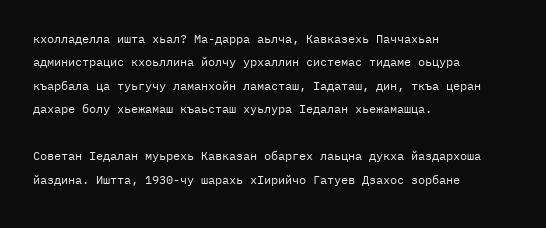кхолладелла ишта хьал? Ма-дарра аьлча, Кавказехь Паччахьан администрацис кхоьллина йолчу урхаллин системас тидаме оьцура къарбала ца туьгучу ламанхойн ламасташ, Iадаташ, дин, ткъа церан дахаре болу хьежамаш къаьсташ хуьлура Iедалан хьежамашца.

Советан Iедалан муьрехь Кавказан обаргех лаьцна дукха йаздархоша йаздина. Иштта, 1930-чу шарахь хIирийчо Гатуев Дзахос зорбане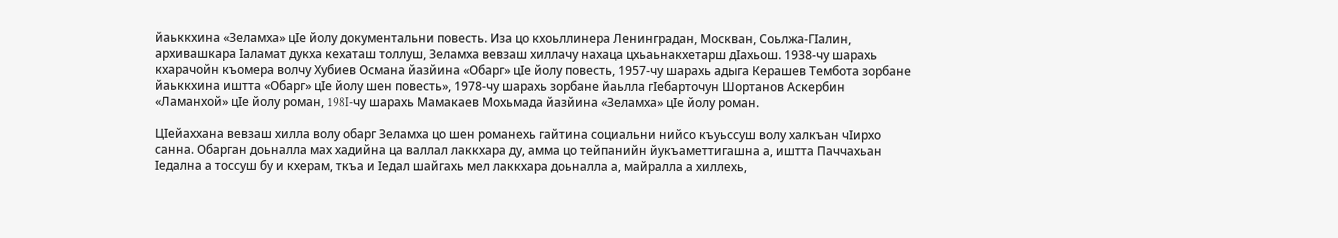йаьккхина «Зеламха» цIе йолу документальни повесть. Иза цо кхоьллинера Ленинградан, Москван, Соьлжа-ГIалин, архивашкара Iаламат дукха кехаташ толлуш, Зеламха вевзаш хиллачу нахаца цхьаьнакхетарш дIахьош. 1938-чу шарахь кхарачойн къомера волчу Хубиев Османа йазйина «Обарг» цIе йолу повесть, 1957-чу шарахь адыга Керашев Тембота зорбане йаьккхина иштта «Обарг» цIе йолу шен повесть», 1978-чу шарахь зорбане йаьлла гIебарточун Шортанов Аскербин «Ламанхой» цIе йолу роман, 198I-чу шарахь Мамакаев Мохьмада йазйина «Зеламха» цIе йолу роман.

ЦIейаххана вевзаш хилла волу обарг Зеламха цо шен романехь гайтина социальни нийсо къуьссуш волу халкъан чIирхо санна. Обарган доьналла мах хадийна ца валлал лаккхара ду, амма цо тейпанийн йукъаметтигашна а, иштта Паччахьан Iедална а тоссуш бу и кхерам, ткъа и Iедал шайгахь мел лаккхара доьналла а, майралла а хиллехь,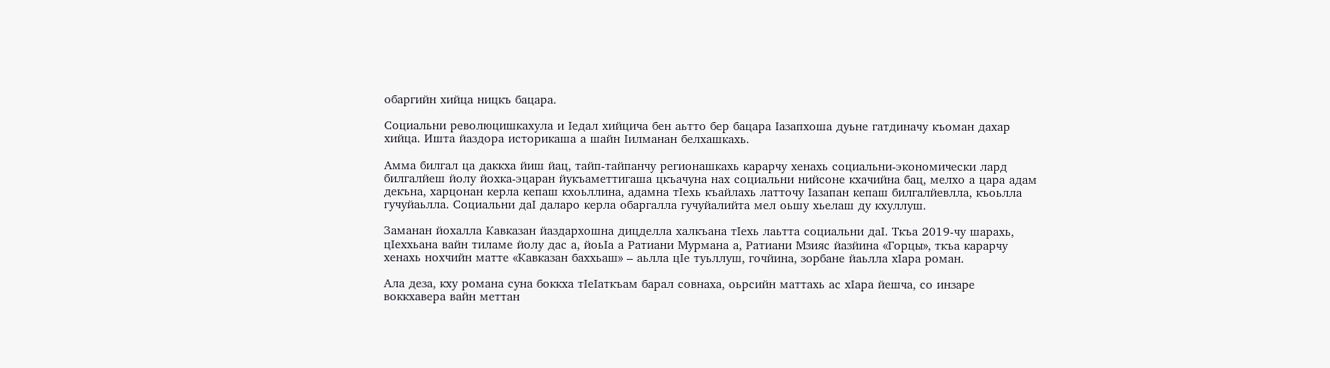обаргийн хийца ницкъ бацара.

Социальни революцишкахула и Iедал хийцича бен аьтто бер бацара Iазапхоша дуьне гатдиначу къоман дахар хийца. Ишта йаздора историкаша а шайн Iилманан белхашкахь.

Амма билгал ца даккха йиш йац, тайп-тайпанчу регионашкахь карарчу хенахь социальни-экономически лард билгалйеш йолу йохка-эцаран йукъаметтигаша цкъачуна нах социальни нийсоне кхачийна бац, мелхо а цара адам декъна, харцонан керла кепаш кхоьллина, адамна тIехь къайлахь латточу Iазапан кепаш билгалйевлла, къоьлла гучуйаьлла. Социальни даI даларо керла обаргалла гучуйалийта мел оьшу хьелаш ду кхуллуш.

Заманан йохалла Кавказан йаздархошна дицделла халкъана тIехь лаьтта социальни даI. Ткъа 2019-чу шарахь, цIеххьана вайн тиламе йолу дас а, йоьIа а Ратиани Мурмана а, Ратиани Мзияс йазйина «Горцы», ткъа карарчу хенахь нохчийн матте «Кавказан баххьаш» – аьлла цIе туьллуш, гочйина, зорбане йаьлла хIара роман.

Ала деза, кху романа суна боккха тIеIаткъам барал совнаха, оьрсийн маттахь ас хIара йешча, со инзаре воккхавера вайн меттан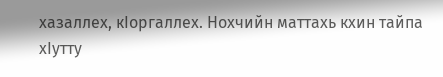хазаллех, кIоргаллех. Нохчийн маттахь кхин тайпа хIутту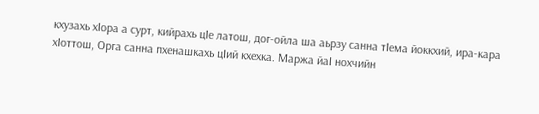кхузахь хIора а сурт, кийрахь цIе латош, дог-ойла ша аьрзу санна тIема йоккхий, ира-кара хIоттош, Орга санна пхенашкахь цIий кхехка. Маржа йаI нохчийн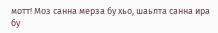мотт! Моз санна мерза бу хьо, шаьлта санна ира бу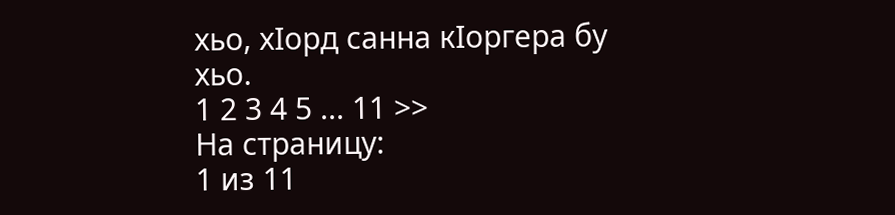хьо, хIорд санна кIоргера бу хьо.
1 2 3 4 5 ... 11 >>
На страницу:
1 из 11